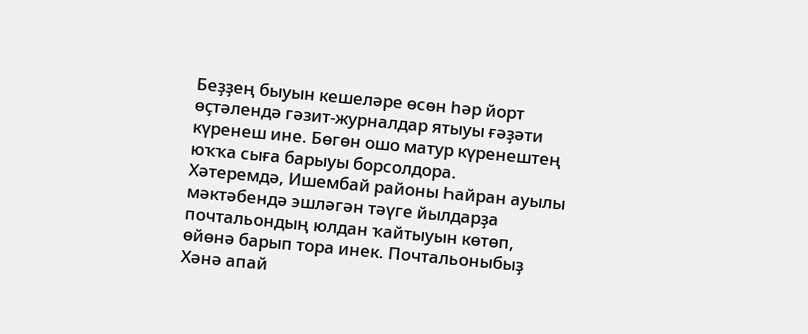Беҙҙең быуын кешеләре өсөн һәр йорт өҫтәлендә гәзит-журналдар ятыуы ғәҙәти күренеш ине. Бөгөн ошо матур күренештең юҡҡа сыға барыуы борсолдора.
Хәтеремдә, Ишембай районы Һайран ауылы мәктәбендә эшләгән тәүге йылдарҙа почтальондың юлдан ҡайтыуын көтөп, өйөнә барып тора инек. Почтальоныбыҙ Хәнә апай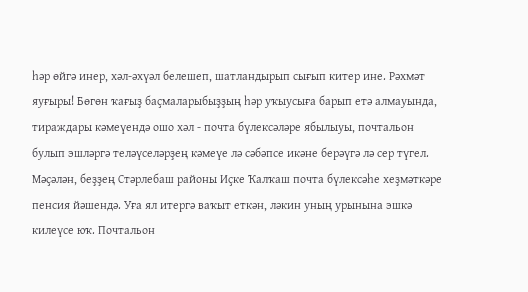һәр өйгә инер, хәл-әхүәл белешеп, шатландырып сығып китер ине. Рәхмәт яуғыры! Бөгөн ҡағыҙ баҫмаларыбыҙҙың һәр уҡыусыға барып етә алмауында, тираждары кәмеүендә ошо хәл - почта бүлексәләре ябылыуы, почтальон булып эшләргә теләүселәрҙең кәмеүе лә сәбәпсе икәне берәүгә лә сер түгел.
Мәҫәлән, беҙҙең Стәрлебаш районы Иҫке Ҡалҡаш почта бүлексәһе хеҙмәткәре пенсия йәшендә. Уға ял итергә ваҡыт еткән, ләкин уның урынына эшкә килеүсе юҡ. Почтальон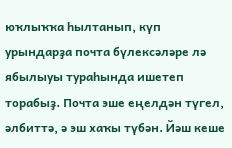юҡлыҡҡа һылтанып, күп урындарҙа почта бүлексәләре лә ябылыуы тураһында ишетеп торабыҙ. Почта эше еңелдән түгел, әлбиттә, ә эш хаҡы түбән. Йәш кеше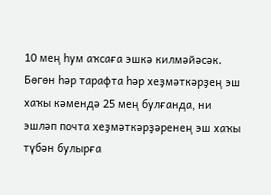10 мең һум аҡсаға эшкә килмәйәсәк. Бөгөн һәр тарафта һәр хеҙмәткәрҙең эш хаҡы кәмендә 25 мең булғанда, ни эшләп почта хеҙмәткәрҙәренең эш хаҡы түбән булырға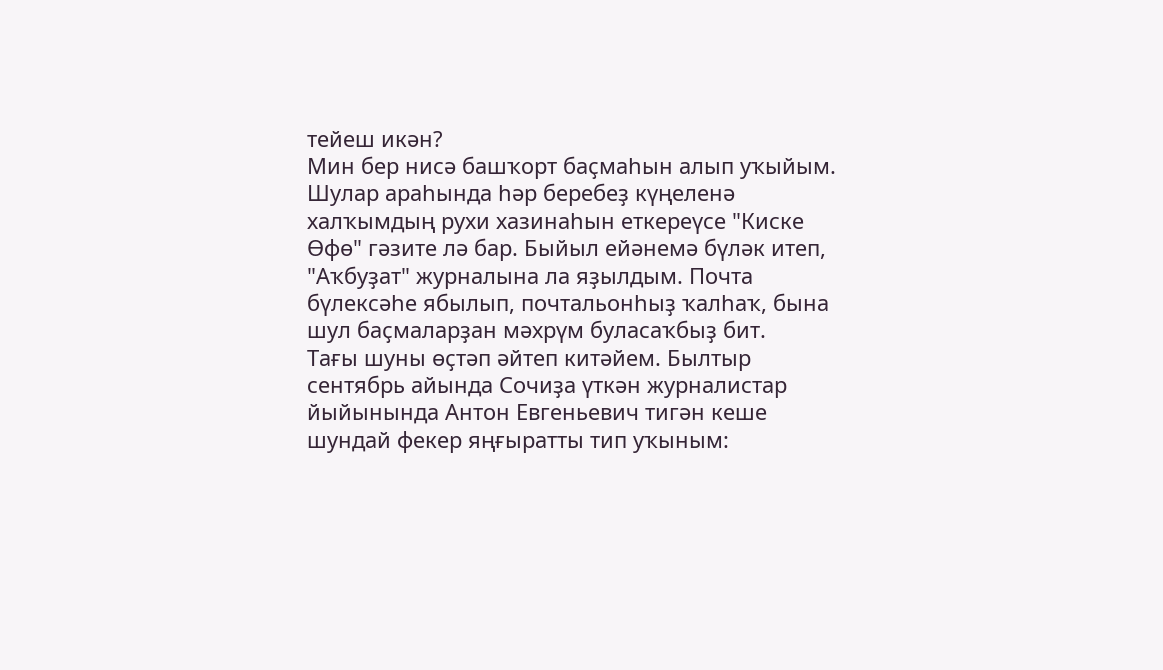тейеш икән?
Мин бер нисә башҡорт баҫмаһын алып уҡыйым. Шулар араһында һәр беребеҙ күңеленә халҡымдың рухи хазинаһын еткереүсе "Киске Өфө" гәзите лә бар. Быйыл ейәнемә бүләк итеп, "Аҡбуҙат" журналына ла яҙылдым. Почта бүлексәһе ябылып, почтальонһыҙ ҡалһаҡ, бына шул баҫмаларҙан мәхрүм буласаҡбыҙ бит.
Тағы шуны өҫтәп әйтеп китәйем. Былтыр сентябрь айында Сочиҙа үткән журналистар йыйынында Антон Евгеньевич тигән кеше шундай фекер яңғыратты тип уҡыным: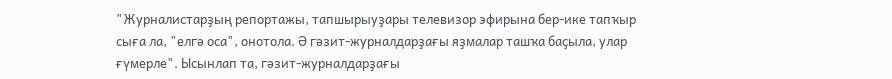"Журналистарҙың репортажы, тапшырыуҙары телевизор эфирына бер-ике тапҡыр сыға ла, "елгә оса", онотола. Ә гәзит-журналдарҙағы яҙмалар ташҡа баҫыла, улар ғүмерле". Ысынлап та, гәзит-журналдарҙағы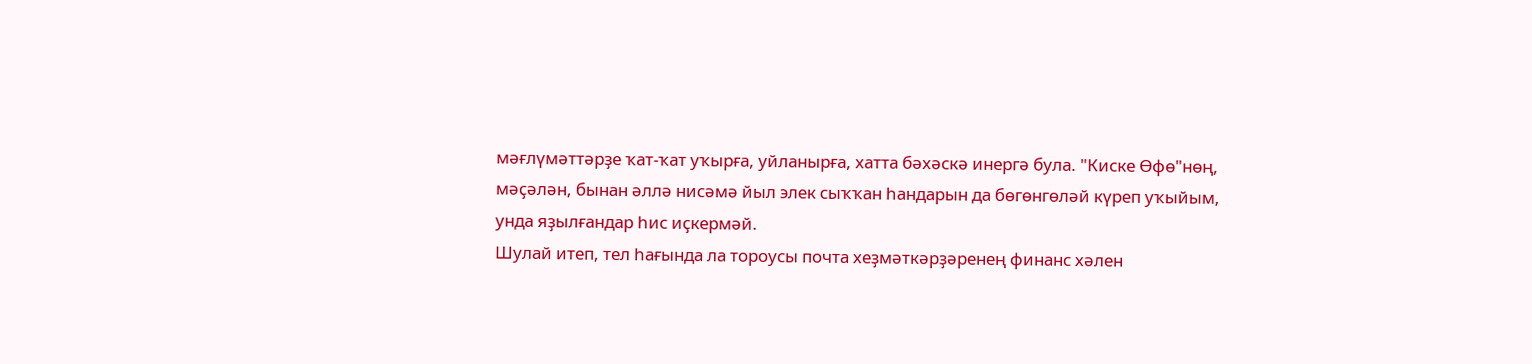мәғлүмәттәрҙе ҡат-ҡат уҡырға, уйланырға, хатта бәхәскә инергә була. "Киске Өфө"нөң, мәҫәлән, бынан әллә нисәмә йыл элек сыҡҡан һандарын да бөгөнгөләй күреп уҡыйым, унда яҙылғандар һис иҫкермәй.
Шулай итеп, тел һағында ла тороусы почта хеҙмәткәрҙәренең финанс хәлен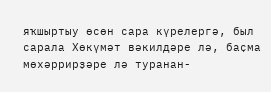яҡшыртыу өсөн сара күрелергә, был сарала Хөкүмәт вәкилдәре лә, баҫма мөхәррирҙәре лә туранан-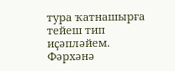тура ҡатнашырға тейеш тип иҫәпләйем.
Фәрхәнә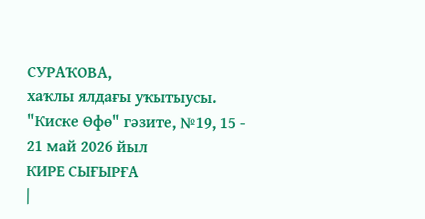СУРАҠОВА,
хаҡлы ялдағы уҡытыусы.
"Киске Өфө" гәзите, №19, 15 - 21 май 2026 йыл
КИРЕ СЫҒЫРҒА
|